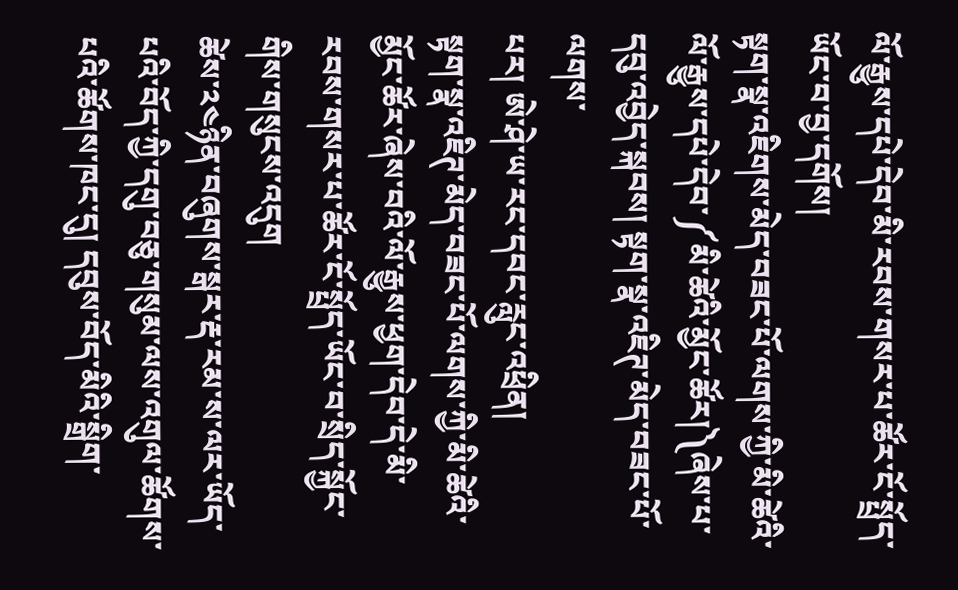ལོ་རྒྱུས་དཔེ་དེབ་མི་རབས་གསར་པ་ཚོར་ངོ་སྤྲོད་ཡོང་བ་བྱ་དགོས།
སྟག་སྣ་འཇིགས་མེད་བཟང་པོ་ལགས་ཀྱི་མི་ཚེའི་ལོ་རྒྱུས་དཔེ་དེབ་༼མི་ཚེའི་མྱོང་ཚོར།༽ཞེས་པ་དབུ་འབྱེད་སྐབས། སྟག་སྣ་འཇིཊ་མེད་བཟང་པོ་ལགས་
པར། ཨེ་ཤེ་ཡ་རང་དབང་རླུང་འཕྲིན།
སྟག་སྣ་འཇིཊ་མེད་བཟང་པོ་ལགས་ཀྱི་མི་ཚེའི་མྱོང་ཚོར་ཞེས་བའི་ལོ་རྒྱུས་ཕྱག་དེབ་དེ་མི་རབས་གསར་པ་ཚོར་ངོ་སྤྲོད་ཡོང་བ་སྲིད་སྐྱོང་གིས་གསུངས་འདུག
ཚེས་༢༤ཉིན་བཞུགས་སྒར་རྡ་རམ་ས་ལར་ཡོད་པའི་བོད་ཀྱི་དགུ་བཅུ་གསུམ་ལས་འགུལ་ཚོགས་པའི་ཚོགས་ཁང་དུ། དབུས་བོད་མིའི་སྒྲིག་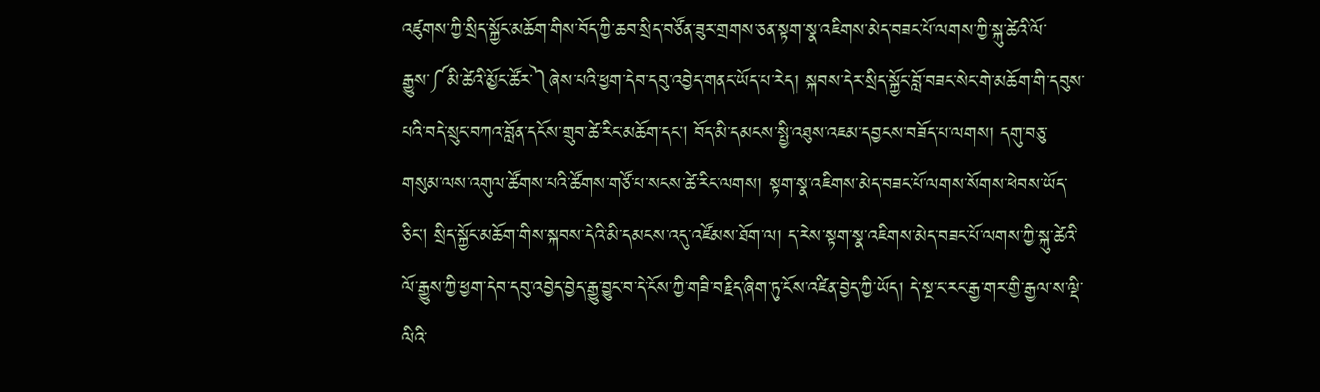འཛུགས་ཀྱི་སྲིད་སྐྱོང་མཆོག་གིས་བོད་ཀྱི་ཆབ་སྲིད་བཙོན་ཟུར་གྲགས་ཅན་སྟག་སྣ་འཇིགས་མེད་བཟང་པོ་ལགས་ཀྱི་སྐུ་ཚེའི་ལོ་རྒྱུས་༼མི་ཚེའི་མྱོང་ཚོར་༽ཞེས་པའི་ཕྱག་དེབ་དབུ་འབྱེད་གནང་ཡོད་པ་རེད། སྐབས་དེར་སྲིད་སྐྱོང་བློ་བཟང་སེང་གེ་མཆོག་གི་དབུས་པའི་བདེ་སྲུང་བཀའ་བློན་དངོས་གྲུབ་ཚེ་རིང་མཆོག་དང། བོད་མི་དམངས་སྤྱི་འཐུས་འཇམ་དབྱངས་བཟོད་པ་ལགས། དགུ་བཅུ་གསུམ་ལས་འགུལ་ཚོགས་པའི་ཚོགས་གཙོ་པ་སངས་ཚེ་རིང་ལགས། སྟག་སྣ་འཇིགས་མེད་བཟང་པོ་ལགས་སོགས་ཕེབས་ཡོད་ཅིང། སྲིད་སྐྱོང་མཆོག་གིས་སྐབས་དེའི་མི་དམངས་འདུ་འཛོམས་ཐོག་ལ། ད་རེས་སྟག་སྣ་འཇིགས་མེད་བཟང་པོ་ལགས་ཀྱི་སྐུ་ཚེའི་ལོ་རྒྱུས་ཀྱི་ཕྱག་དེབ་དབུ་འབྱེད་བྱེད་རྒྱུ་བྱུང་བ་དེ་ངོས་ཀྱི་གཟི་བརྗིད་ཞིག་ཏུ་ངོས་འཛིན་བྱེད་ཀྱི་ཡོད། དེ་སྔ་ང་རང་རྒྱ་གར་གྱི་རྒྱལ་ས་ལྡི་ལིའི་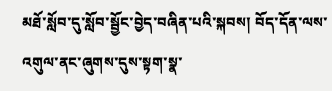མཐོ་སློབ་དུ་སློབ་སྦྱོང་བྱེད་བཞིན་པའི་སྐབས། བོད་དོན་ལས་འགུལ་ནང་ཞུགས་དུས་སྟག་སྣ་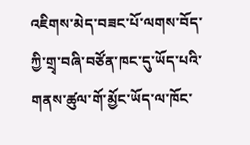འཇིགས་མེད་བཟང་པོ་ལགས་བོད་ཀྱི་གྲྭ་བཞི་བཙོན་ཁང་དུ་ཡོད་པའི་གནས་ཚུལ་གོ་མྱོང་ཡོད་ལ་ཁོང་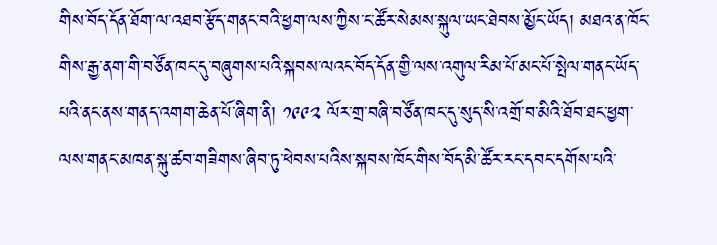གིས་བོད་དོན་ཐོག་ལ་འཐབ་རྩོད་གནང་བའི་ཕྱག་ལས་ཀྱིས་ང་ཚོར་སེམས་སྐུལ་ཡང་ཐེབས་མྱོང་ཡོད། མཐའ་ན་ཁོང་གིས་རྒྱ་ནག་གི་བཙོན་ཁང་དུ་བཞུགས་པའི་སྐབས་ལའང་བོད་དོན་གྱི་ལས་འགུལ་རིམ་པོ་མང་པོ་སྤེལ་གནང་ཡོད་པའི་ནང་ནས་གནད་འགག་ཆེན་པོ་ཞིག་ནི། ༡༩༩༢ ལོར་གྲ་བཞི་བཙོན་ཁང་དུ་སུད་སི་འགྲོ་བ་མིའི་ཐོབ་ཐང་ཕྱག་ལས་གནང་མཁན་སྐུ་ཚབ་གཟིགས་ཞིབ་ཏུ་ཕེབས་པའིས་སྐབས་ཁོང་གིས་བོད་མི་ཚོར་རང་དབང་དགོས་པའི་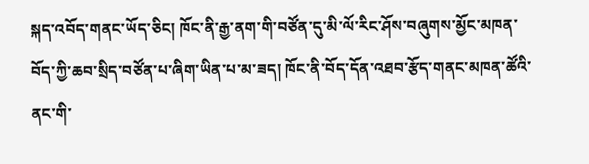སྐད་འབོད་གནང་ཡོད་ཅིང། ཁོང་ནི་རྒྱ་ནག་གི་བཙོན་དུ་མི་ལོ་རིང་ཤོས་བཞུགས་མྱོང་མཁན་བོད་ཀྱི་ཆབ་སྲིད་བཙོན་པ་ཞིག་ཡིན་པ་མ་ཟད། ཁོང་ནི་བོད་དོན་འཐབ་རྩོད་གནང་མཁན་ཚོའི་ནང་གི་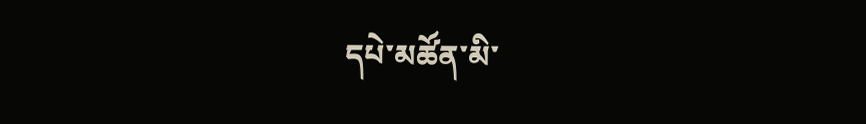དཔེ་མཚོན་མི་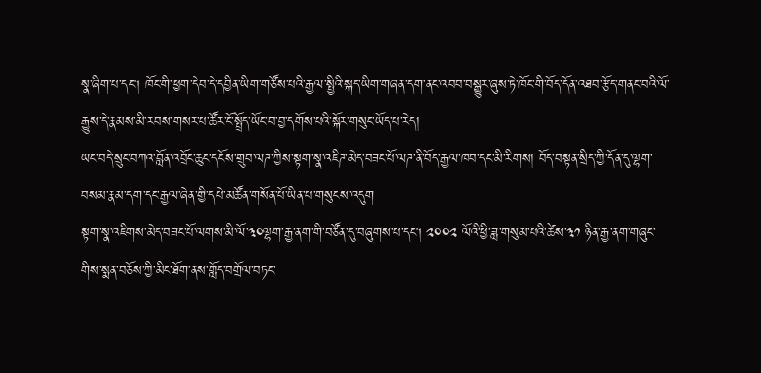སྣ་ཞིག་པ་དང། ཁོང་གི་ཕྱག་དེབ་དེ་དབྱིན་ཡིག་གཙོས་པའི་རྒྱལ་སྤྱིའི་སྐད་ཡིག་གཞན་དག་ནང་འབབ་བསྒྱུར་ཞུས་ཏེ་ཁོང་གི་བོད་དོན་འཐབ་རྩོད་གནང་བའི་ལོ་རྒྱུས་དེ་རྣམས་མི་རབས་གསར་པ་ཚོར་ངོ་སྤྲོད་ཡོང་བ་བྱ་དགོས་པའི་སྐོར་གསུང་ཡོད་པ་རེད།
ཡང་བདེ་སྲུང་བཀའ་བློན་འབྲོང་ཆུང་དངོས་གྲུབ་ལཌ་ཀྱིས་སྟག་སྣ་འཇིཌ་མེད་བཟང་པོ་ལཌ་ནི་བོད་རྒྱལ་ཁབ་དང་མི་རིགས། བོད་བསྟན་སྲིད་ཀྱི་དོན་དུ་ལྷག་བསམ་རྣམ་དག་དང་རྒྱལ་ཞེན་གྱི་དཔེ་མཚོན་གསོན་པོ་ཡིན་པ་གསུངས་འདུག
སྟག་སྣ་འཇིགས་མེད་བཟང་པོ་ལགས་མི་ལོ་༣༠ལྷག་རྒྱ་ནག་གི་བཙོན་དུ་བཞུགས་པ་དང། ༢༠༠༢ ལོའི་ཕྱི་ཟླ་གསུམ་པའི་ཚེས་༣༡ ཉིན་རྒྱ་ནག་གཞུང་གིས་སྨན་བཅོས་ཀྱི་མིང་ཐོག་ནས་གློད་བགྲོལ་བཏང་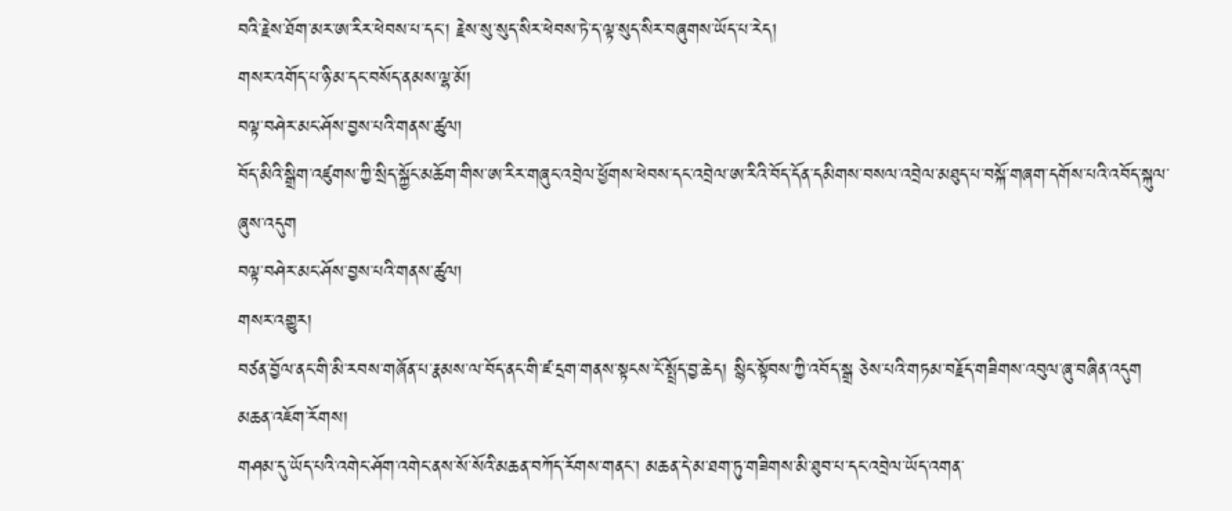བའི་རྗེས་ཐོག་མར་ཨ་རིར་ཕེབས་པ་དང་། རྗེས་སུ་སུད་སིར་ཕེབས་ཏེ་ད་ལྟ་སུད་སིར་བཞུགས་ཡོད་པ་རེད།
གསར་འགོད་པ་ཉི་མ་དང་བསོད་ནམས་ལྷ་མོ།
བལྟ་བཤེར་མང་ཤོས་བྱས་པའི་གནས་ཚུལ།
བོད་མིའི་སྒྲིག་འཛུགས་ཀྱི་སྲིད་སྐྱོང་མཆོག་གིས་ཨ་རིར་གཞུང་འབྲེལ་ཕྱོགས་ཕེབས་དང་འབྲེལ་ཨ་རིའི་བོད་དོན་དམིགས་བསལ་འབྲེལ་མཐུད་པ་བསྐོ་གཞག་དགོས་པའི་འབོད་སྐུལ་ཞུས་འདུག
བལྟ་བཤེར་མང་ཤོས་བྱས་པའི་གནས་ཚུལ།
གསར་འགྱུར།
བཙན་བྱོལ་ནང་གི་མི་རབས་གཞོན་པ་རྣམས་ལ་བོད་ནང་གི་ཛ་དྲག་གནས་སྟངས་ངོ་སྤྲོད་བྱ་ཆེད། སྙིང་སྟོབས་ཀྱི་འབོད་སྒྲ ཅེས་པའི་གཏམ་བརྗོད་གཟིགས་འབུལ་ཞུ་བཞིན་འདུག
མཆན་འཇོག་རོགས།
གཤམ་དུ་ཡོད་པའི་འགེང་ཤོག་འགེང་ནས་སོ་སོའི་མཆན་བཀོད་རོགས་གནང་། མཆན་དེ་མ་ཐག་ཏུ་གཟིགས་མི་ཐུབ་པ་དང་འབྲེལ་ཡོད་འགན་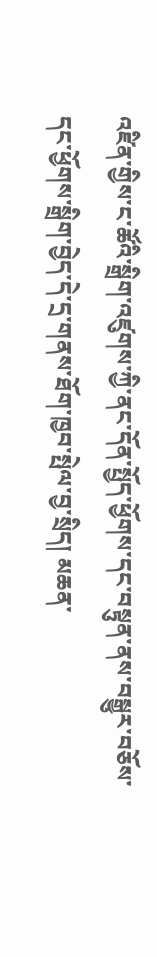འཛིན་གྱིས་ང་ཚོའི་སྒྲིག་འཛུགས་ཀྱི་ནང་དོན་སྤྱོད་ཕྱོགས་དང་བསྟུན་ནས་བསྒྱུར་བཅོས་དང་ཕྱོགས་སྒྲིག་བྱེད་དེ་དྲ་གནས་ཐོག་ཁྱབ་སྤེལ་བྱ་སྲིད། མཆན་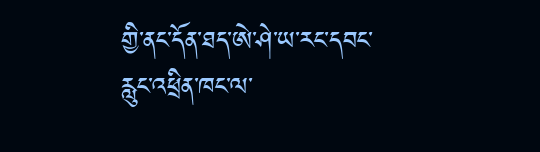གྱི་ནང་དོན་ཐད་ཨེ་ཤེ་ཡ་རང་དབང་རླུང་འཕྲིན་ཁང་ལ་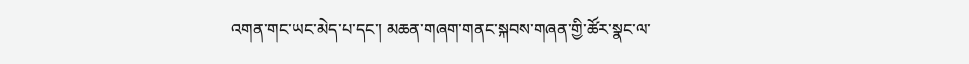འགན་གང་ཡང་མེད་པ་དང་། མཆན་གཞག་གནང་སྐབས་གཞན་གྱི་ཚོར་སྣང་ལ་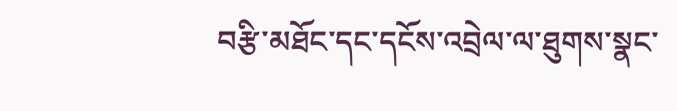བརྩི་མཐོང་དང་དངོས་འབྲེལ་ལ་ཐུགས་སྣང་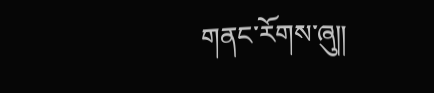གནང་རོགས་ཞུ༎